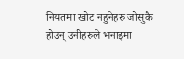नियतमा खोट नहुनेहरु जोसुकै होउन् उनीहरुले भनाइमा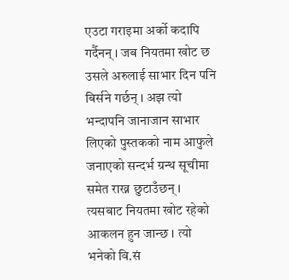एउटा गराइमा अर्को कदापि गर्दैनन् । जब नियतमा खोट छ उसले अरुलाई साभार दिन पनि बिर्सने गर्छन् । अझ त्यो भन्दापनि जानाजान साभार लिएको पुस्तकको नाम आफुले जनाएको सन्दर्भ ग्रन्थ सूचीमा समेत राख्न छुटाउँछन् । त्यसबाट नियतमा खोट रहेको आकलन हुन जान्छ । त्यो भनेको वि.सं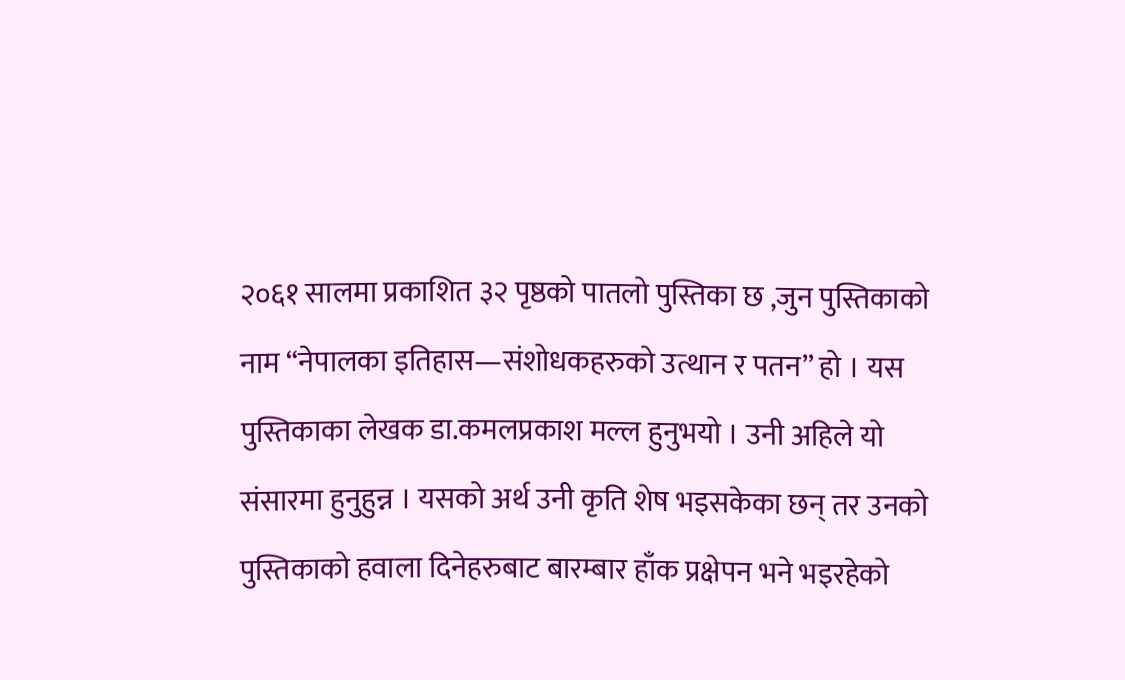२०६१ सालमा प्रकाशित ३२ पृष्ठको पातलो पुस्तिका छ ,जुन पुस्तिकाको नाम “नेपालका इतिहास—संशोधकहरुको उत्थान र पतन” हो । यस पुस्तिकाका लेखक डा.कमलप्रकाश मल्ल हुनुभयो । उनी अहिले यो संसारमा हुनुहुन्न । यसको अर्थ उनी कृति शेष भइसकेका छन् तर उनको पुस्तिकाको हवाला दिनेहरुबाट बारम्बार हाँक प्रक्षेपन भने भइरहेको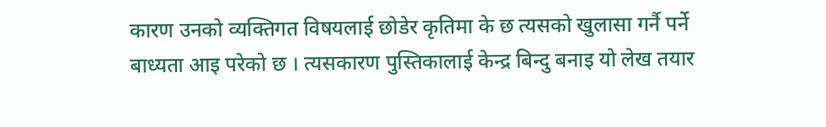कारण उनको व्यक्तिगत विषयलाई छोडेर कृतिमा के छ त्यसको खुलासा गर्नै पर्ने बाध्यता आइ परेको छ । त्यसकारण पुस्तिकालाई केन्द्र बिन्दु बनाइ यो लेख तयार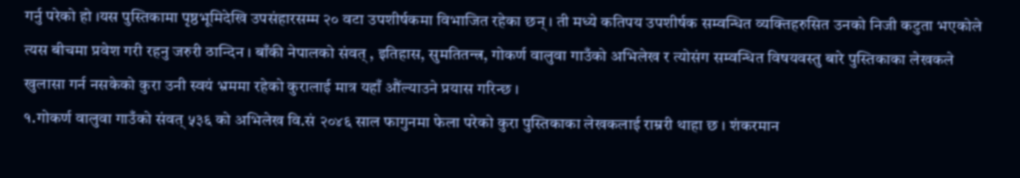गर्नु परेको हो ।यस पुस्तिकामा पृष्ठभूमिदेखि उपसंहारसम्म २० वटा उपशीर्षकमा विभाजित रहेका छन् । ती मध्ये कतिपय उपशीर्षक सम्वन्धित व्यक्तिहरुसित उनको निजी कटुता भएकोले त्यस बीचमा प्रवेश गरी रहनु जरुरी ठान्दिन । बाँकी नेपालको संवत् , इतिहास, सुमतितन्त्र, गोकर्ण वालुवा गाउँको अभिलेख र त्योसंग सम्वन्धित विषयवस्तु बारे पुस्तिकाका लेखकले खुलासा गर्न नसकेको कुरा उनी स्वयं भ्रममा रहेको कुरालाई मात्र यहाँ औंल्याउने प्रयास गरिन्छ ।
१.गोकर्ण वालुवा गाउँको संवत् ५३६ को अभिलेख वि.सं २०४६ साल फागुनमा फेला परेको कुरा पुस्तिकाका लेखकलाई राम्ररी थाहा छ । शंकरमान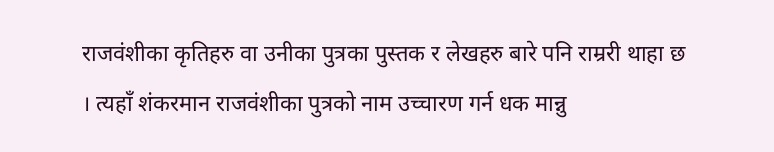राजवंशीका कृतिहरु वा उनीका पुत्रका पुस्तक र लेखहरु बारे पनि राम्ररी थाहा छ । त्यहाँ शंकरमान राजवंशीका पुत्रको नाम उच्चारण गर्न धक मान्नु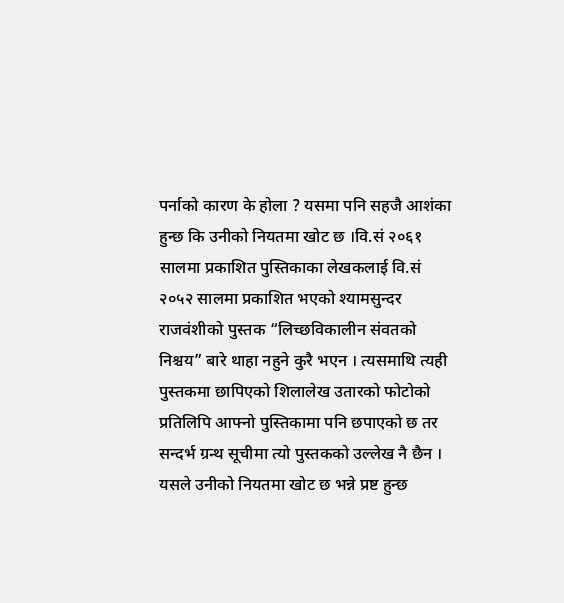पर्नाको कारण के होला ? यसमा पनि सहजै आशंका हुन्छ कि उनीको नियतमा खोट छ ।वि.सं २०६१ सालमा प्रकाशित पुस्तिकाका लेखकलाई वि.सं २०५२ सालमा प्रकाशित भएको श्यामसुन्दर राजवंशीको पुस्तक “लिच्छविकालीन संवतको निश्चय” बारे थाहा नहुने कुरै भएन । त्यसमाथि त्यही पुस्तकमा छापिएको शिलालेख उतारको फोटोको प्रतिलिपि आफ्नो पुस्तिकामा पनि छपाएको छ तर सन्दर्भ ग्रन्थ सूचीमा त्यो पुस्तकको उल्लेख नै छैन । यसले उनीको नियतमा खोट छ भन्ने प्रष्ट हुन्छ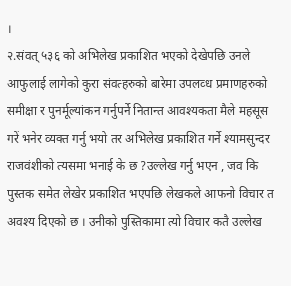।
२.संवत् ५३६ को अभिलेख प्रकाशित भएको देखेपछि उनले आफुलाई लागेको कुरा संवत्हरुको बारेमा उपलव्ध प्रमाणहरुको समीक्षा र पुनर्मूल्यांकन गर्नुपर्ने नितान्त आवश्यकता मैले महसूस गरें भनेर व्यक्त गर्नु भयो तर अभिलेख प्रकाशित गर्ने श्यामसुन्दर राजवंशीको त्यसमा भनाई के छ ?उल्लेख गर्नु भएन , जव कि पुस्तक समेत लेखेर प्रकाशित भएपछि लेखकले आफनो विचार त अवश्य दिएको छ । उनीको पुस्तिकामा त्यो विचार कतै उल्लेख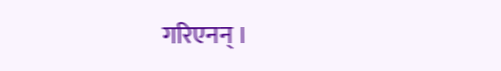गरिएनन् ।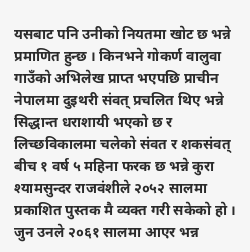यसबाट पनि उनीको नियतमा खोट छ भन्ने प्रमाणित हुन्छ । किनभने गोकर्ण वालुवा गाउँको अभिलेख प्राप्त भएपछि प्राचीन नेपालमा दुइथरी संवत् प्रचलित थिए भन्ने सिद्धान्त धराशायी भएको छ र लिच्छविकालमा चलेको संवत र शकसंवत् बीच १ वर्ष ५ महिना फरक छ भन्ने कुरा श्यामसुन्दर राजवंशीले २०५२ सालमा प्रकाशित पुस्तक मै व्यक्त गरी सकेको हो । जुन उनले २०६१ सालमा आएर भन्न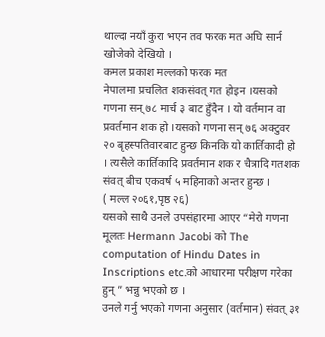थाल्दा नयाँ कुरा भएन तव फरक मत अघि सार्न खोजेको देखियो ।
कमल प्रकाश मल्लको फरक मत
नेपालमा प्रचलित शकसंवत् गत होइन ।यसको गणना सन् ७८ मार्च ३ बाट हुँदैन । यो वर्तमान वा प्रवर्तमान शक हो ।यसको गणना सन् ७६ अक्टुवर २० बृहस्पतिवारबाट हुन्छ किनकि यो कार्तिकादी हो । त्यसैले कार्तिकादि प्रवर्तमान शक र चैत्रादि गतशक संवत् बीच एकवर्ष ५ महिनाको अन्तर हुन्छ ।
( मल्ल २०६१,पृष्ठ २६)
यसको साथै उनले उपसंहारमा आएर “मेरो गणना मूलतः Hermann Jacobi को The computation of Hindu Dates in Inscriptions etc.को आधारमा परीक्षण गरेका हुन् ” भन्नु भएको छ ।
उनले गर्नु भएको गणना अनुसार (वर्तमान) संवत् ३१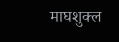माघशुक्ल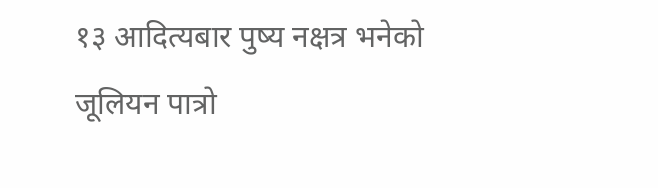१३ आदित्यबार पुष्य नक्षत्र भनेको जूलियन पात्रो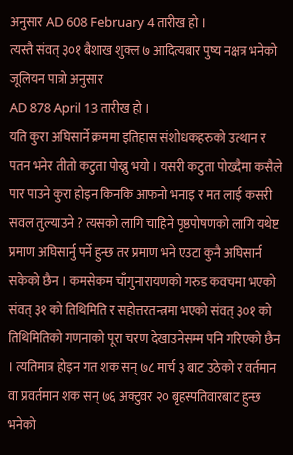अनुसार AD 608 February 4 तारीख हो ।
त्यस्तै संवत् ३०१ बैशाख शुक्ल ७ आदित्यबार पुष्य नक्षत्र भनेको जूलियन पात्रो अनुसार
AD 878 April 13 तारीख हो ।
यति कुरा अघिसार्ने क्रममा इतिहास संशोधकहरुको उत्थान र पतन भनेर तीतो कटुता पोख्नु भयो । यसरी कटुता पोख्दैमा कसैले पार पाउने कुरा होइन किनकि आफनो भनाइ र मत लाई कसरी सवल तुल्याउने ? त्यसको लागि चाहिने पृष्ठपोषणको लागि यथेष्ट प्रमाण अघिसार्नु पर्ने हुन्छ तर प्रमाण भने एउटा कुनै अघिसार्न सकेको छैन । कमसेकम चाँगुनारायणको गरुड कवचमा भएको संवत् ३१ को तिथिमिति र सहोत्तरतन्त्रमा भएको संवत् ३०१ को तिथिमितिको गणनाको पूरा चरण देखाउनेसम्म पनि गरिएको छैन । त्यतिमात्र होइन गत शक सन् ७८ मार्च ३ बाट उठेको र वर्तमान वा प्रवर्तमान शक सन् ७६ अक्टुवर २० बृहस्पतिवारबाट हुन्छ भनेको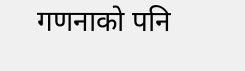गणनाको पनि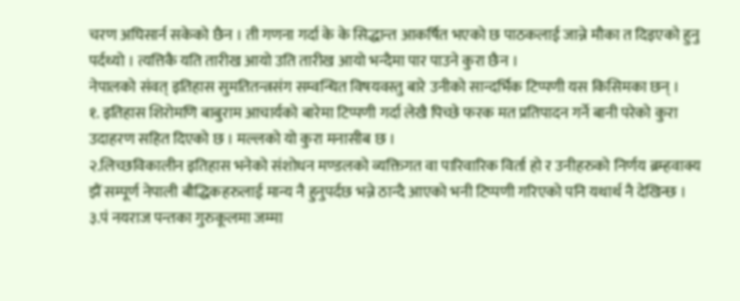चरण अघिसार्न सकेको छैन । ती गणना गर्दा के के सिद्धान्त आकर्षित भएको छ पाठकलाई जान्ने मौका त दिइएको हुनु पर्दथ्यो । त्यत्तिकै यति तारीख आयो उति तारीख आयो भन्दैमा पार पाउने कुरा छैन ।
नेपालको संवत् इतिहास सुमतितन्त्रसंग सम्वन्धित विषयवस्तु बारे उनीको सान्दर्भिक टिप्पणी यस किसिमका छन् ।
१. इतिहास शिरोमणि बाबुराम आचार्यको बारेमा टिप्पणी गर्दा लेखै पिच्छे फरक मत प्रतिपादन गर्ने बानी परेको कुरा उदाहरण सहित दिएको छ । मल्लको यो कुरा मनासीब छ ।
२.लिच्छविकालीन इतिहास भनेको संशोधन मण्डलको व्यक्तिगत वा पारिवारिक विर्ता हो र उनीहरुको निर्णय ब्रम्हवाक्य झैं सम्पूर्ण नेपाली बौद्धिकहरुलाई मान्य नै हुनुपर्दछ भन्ने ठान्दै आएको भनी टिप्पणी गरिएको पनि यथार्थ नै देखिन्छ ।
३.पं नयराज पन्तका गुरुकूलमा जम्मा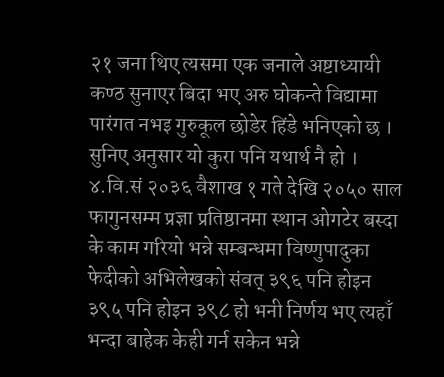२१ जना थिए त्यसमा एक जनाले अष्टाध्यायी कण्ठ सुनाएर बिदा भए अरु घोकन्ते विद्यामा पारंगत नभइ गुरुकूल छोडेर हिंडे भनिएको छ । सुनिए अनुसार यो कुरा पनि यथार्थ नै हो ।
४.वि.सं २०३६ वैशाख १ गते देखि २०५० साल फागुनसम्म प्रज्ञा प्रतिष्ठानमा स्थान ओगटेर बस्दा के काम गरियो भन्ने सम्बन्धमा विष्णुपादुका फेदीको अभिलेखको संवत् ३९६ पनि होइन ३९५ पनि होइन ३९८ हो भनी निर्णय भए त्यहाँ भन्दा बाहेक केही गर्न सकेन भन्ने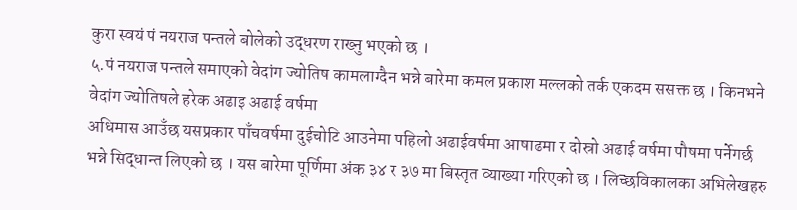कुरा स्वयं पं नयराज पन्तले बोलेको उद्धरण राख्नु भएको छ ।
५.पं नयराज पन्तले समाएको वेदांग ज्योतिष कामलाग्दैन भन्ने बारेमा कमल प्रकाश मल्लको तर्क एकदम ससक्त छ । किनभने वेदांग ज्योतिषले हरेक अढाइ अढाई वर्षमा
अधिमास आउँछ यसप्रकार पाँचवर्षमा दुईचोटि आउनेमा पहिलो अढाईवर्षमा आषाढमा र दोस्रो अढाई वर्षमा पौषमा पर्नेगर्छ भन्ने सिद्धान्त लिएको छ । यस बारेमा पूर्णिमा अंक ३४ र ३७ मा बिस्तृत व्याख्या गरिएको छ । लिच्छविकालका अभिलेखहरु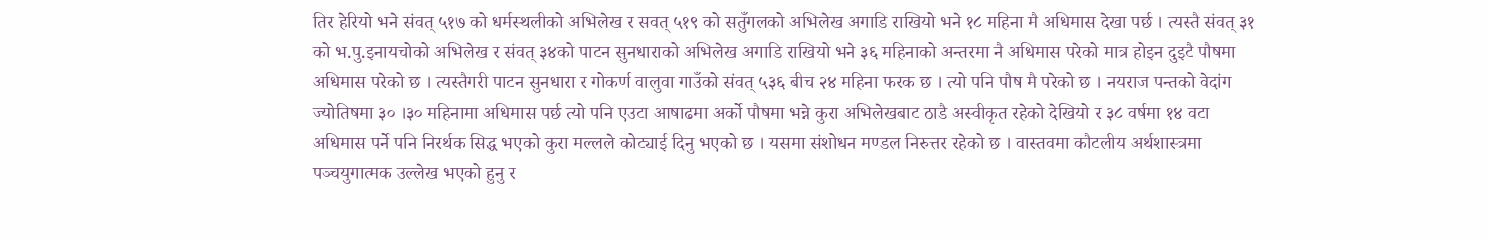तिर हेरियो भने संवत् ५१७ को धर्मस्थलीको अभिलेख र सवत् ५१९ को सतुँगलको अभिलेख अगाडि राखियो भने १८ महिना मै अधिमास देखा पर्छ । त्यस्तै संवत् ३१ को भ.पु.इनायचोको अभिलेख र संवत् ३४को पाटन सुनधाराको अभिलेख अगाडि राखियो भने ३६ महिनाको अन्तरमा नै अधिमास परेको मात्र होइन दुइटै पौषमा अधिमास परेको छ । त्यस्तैगरी पाटन सुनधारा र गोकर्ण वालुवा गाउँको संवत् ५३६ बीच २४ महिना फरक छ । त्यो पनि पौष मै परेको छ । नयराज पन्तको वेदांग ज्योतिषमा ३० ।३० महिनामा अधिमास पर्छ त्यो पनि एउटा आषाढमा अर्को पौषमा भन्ने कुरा अभिलेखबाट ठाडै अस्वीकृत रहेको देखियो र ३८ वर्षमा १४ वटा अधिमास पर्ने पनि निरर्थक सिद्ध भएको कुरा मल्लले कोट्याई दिनु भएको छ । यसमा संशोधन मण्डल निरुत्तर रहेको छ । वास्तवमा कौटलीय अर्थशास्त्रमा पञ्चयुगात्मक उल्लेख भएको हुनु र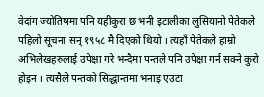वेदांग ज्योतिषमा पनि यहीकुरा छ भनी इटालीका लुसियानो पेतेकले पहिलो सूचना सन् १९५८ मै दिएको थियो । त्यहाँ पेतेकले हाम्रो अभिलेखहरुलाई उपेक्षा गरे भन्दैमा पन्तले पनि उपेक्षा गर्न सक्ने कुरो होइन । त्यसैले पन्तको सिद्धान्तमा भनाइ एउटा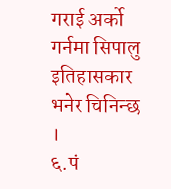गराई अर्को गर्नमा सिपालु इतिहासकार भनेर चिनिन्छ ।
६.पं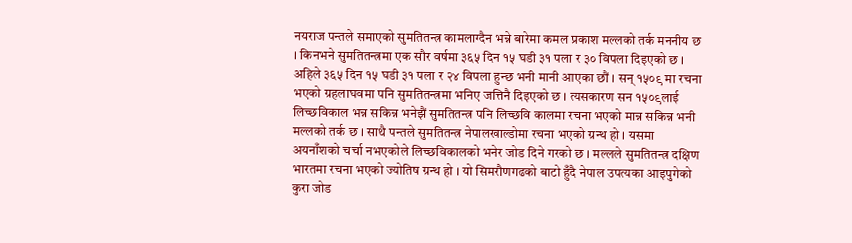नयराज पन्तले समाएको सुमतितन्त्र कामलाग्दैन भन्ने बारेमा कमल प्रकाश मल्लको तर्क मननीय छ । किनभने सुमतितन्त्रमा एक सौर वर्षमा ३६५ दिन १५ घडी ३१ पला र ३० विपला दिइएको छ । अहिले ३६५ दिन १५ घडी ३१ पला र २४ विपला हुन्छ भनी मानी आएका छौं । सन् १५०९ मा रचना भएको ग्रहलाघवमा पनि सुमतितन्त्रमा भनिए जत्तिनै दिइएको छ । त्यसकारण सन १५०९लाई लिच्छविकाल भन्न सकिन्न भनेझैं सुमतितन्त्र पनि लिच्छवि कालमा रचना भएको मान्न सकिन्न भनी मल्लको तर्क छ । साथै पन्तले सुमतितन्त्र नेपालखाल्डोमा रचना भएको ग्रन्थ हो । यसमा अयनाँशको चर्चा नभएकोले लिच्छविकालको भनेर जोड दिने गरको छ । मल्लले सुमतितन्त्र दक्षिण भारतमा रचना भएको ज्योतिष ग्रन्थ हो । यो सिमरौणगढको बाटो हुँदै नेपाल उपत्यका आइपुगेको कुरा जोड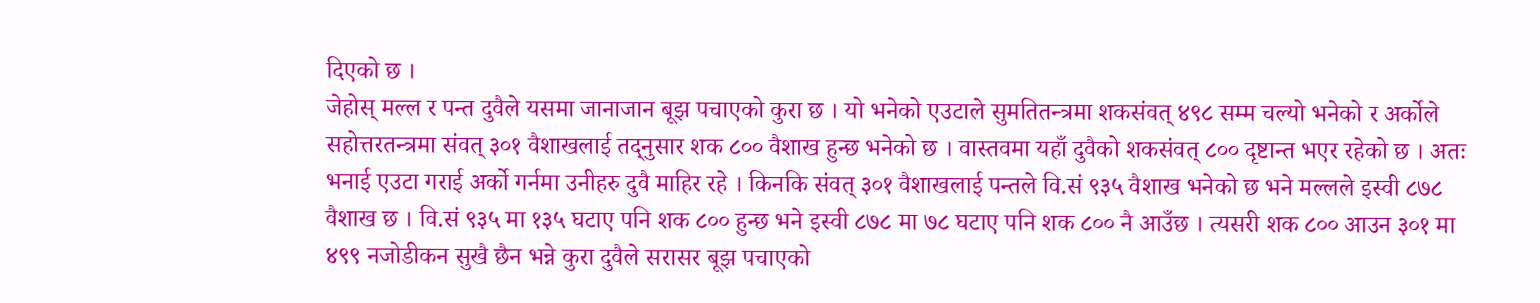दिएको छ ।
जेहोस् मल्ल र पन्त दुवैले यसमा जानाजान बूझ पचाएको कुरा छ । यो भनेको एउटाले सुमतितन्त्रमा शकसंवत् ४९८ सम्म चल्यो भनेको र अर्कोले सहोत्तरतन्त्रमा संवत् ३०१ वैशाखलाई तद्नुसार शक ८०० वैशाख हुन्छ भनेको छ । वास्तवमा यहाँ दुवैको शकसंवत् ८०० दृष्टान्त भएर रहेको छ । अतः भनाई एउटा गराई अर्को गर्नमा उनीहरु दुवै माहिर रहे । किनकि संवत् ३०१ वैशाखलाई पन्तले वि.सं ९३५ वैशाख भनेको छ भने मल्लले इस्वी ८७८ वैशाख छ । वि.सं ९३५ मा १३५ घटाए पनि शक ८०० हुन्छ भने इस्वी ८७८ मा ७८ घटाए पनि शक ८०० नै आउँछ । त्यसरी शक ८०० आउन ३०१ मा ४९९ नजोडीकन सुखै छैन भन्ने कुरा दुवैले सरासर बूझ पचाएको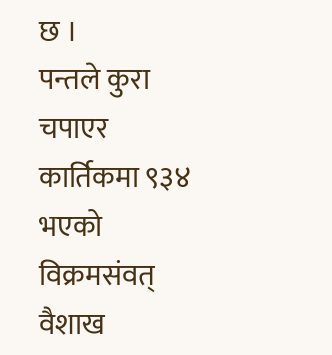छ ।
पन्तले कुरा चपाएर कार्तिकमा ९३४ भएको विक्रमसंवत् वैशाख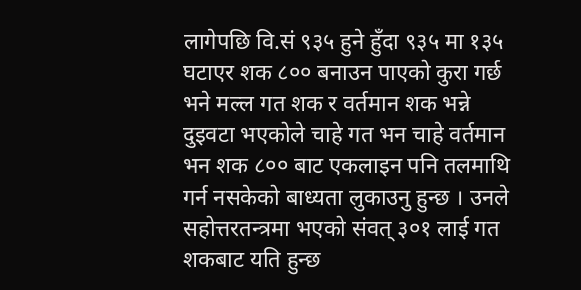लागेपछि वि.सं ९३५ हुने हुँदा ९३५ मा १३५ घटाएर शक ८०० बनाउन पाएको कुरा गर्छ भने मल्ल गत शक र वर्तमान शक भन्ने दुइवटा भएकोले चाहे गत भन चाहे वर्तमान भन शक ८०० बाट एकलाइन पनि तलमाथि गर्न नसकेको बाध्यता लुकाउनु हुन्छ । उनले सहोत्तरतन्त्रमा भएको संवत् ३०१ लाई गत शकबाट यति हुन्छ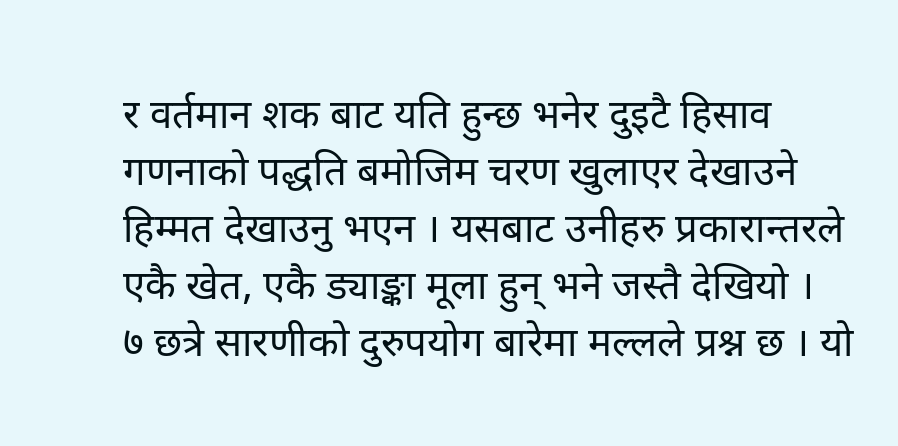र वर्तमान शक बाट यति हुन्छ भनेर दुइटै हिसाव गणनाको पद्धति बमोजिम चरण खुलाएर देखाउने हिम्मत देखाउनु भएन । यसबाट उनीहरु प्रकारान्तरले एकै खेत, एकै ड्याङ्का मूला हुन् भने जस्तै देखियो ।
७ छत्रे सारणीको दुरुपयोग बारेमा मल्लले प्रश्न छ । यो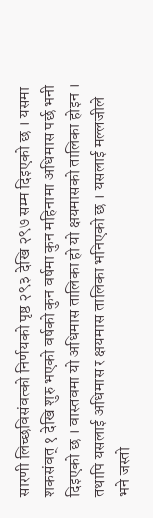सारणी लिच्छविसंवत्को निर्णयको पृष्ठ २९३ देखि २९७ सम्म दिइएको छ । यसमा शकसंवत् १ देखि शुरु भएको वर्षको कुन वर्षमा कुन महिनामा अधिमास पर्छ भनी दिइएको छ । वास्तवमा यो अधिमास तालिका हो यो क्षयमासको तालिका होइन । तथापि यसलाई अधिमास र क्षयमास तालिका भनिएको छ । यसलाई मल्लजीले भने जस्तो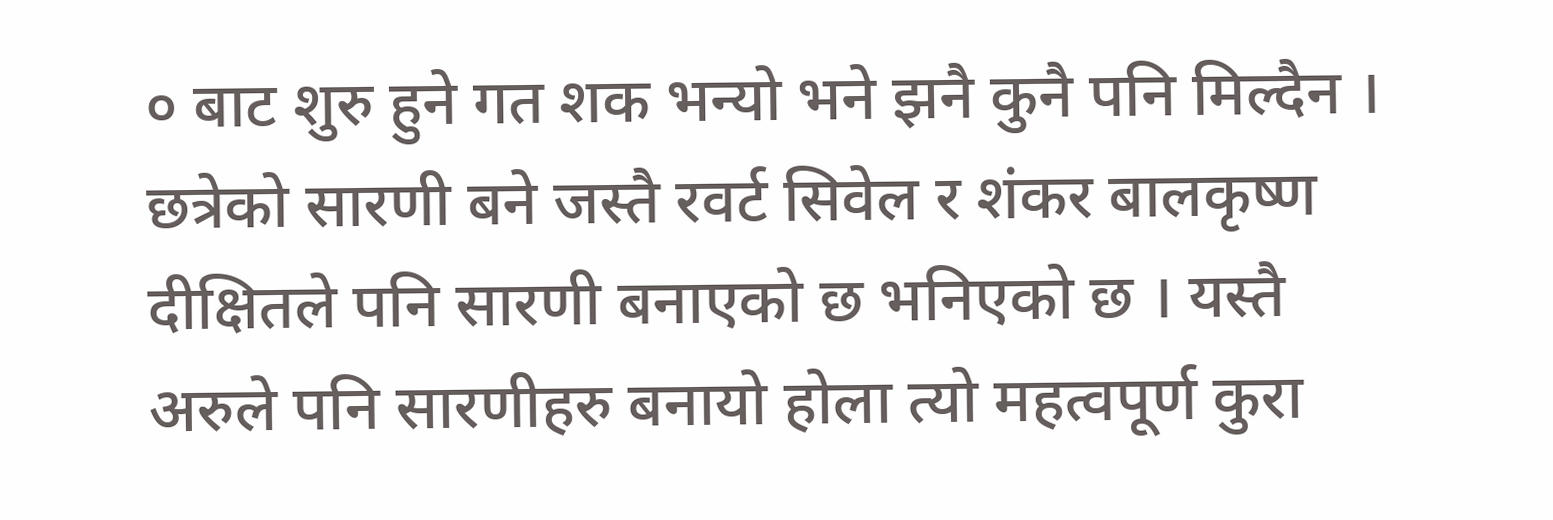० बाट शुरु हुने गत शक भन्यो भने झनै कुनै पनि मिल्दैन । छत्रेको सारणी बने जस्तै रवर्ट सिवेल र शंकर बालकृष्ण दीक्षितले पनि सारणी बनाएको छ भनिएको छ । यस्तै अरुले पनि सारणीहरु बनायो होला त्यो महत्वपूर्ण कुरा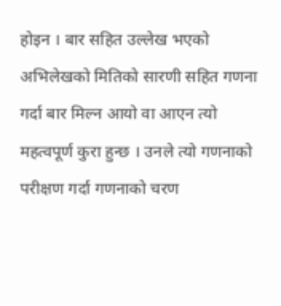होइन । बार सहित उल्लेख भएको अभिलेखको मितिको सारणी सहित गणना गर्दा बार मिल्न आयो वा आएन त्यो महत्वपूर्ण कुरा हुन्छ । उनले त्यो गणनाको परीक्षण गर्दा गणनाको चरण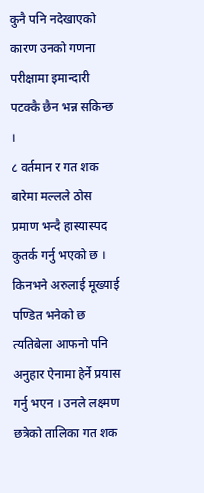कुनै पनि नदेखाएको कारण उनको गणना परीक्षामा इमान्दारी पटक्कै छैन भन्न सकिन्छ ।
८ वर्तमान र गत शक बारेमा मल्लले ठोस प्रमाण भन्दै हास्यास्पद कुतर्क गर्नु भएको छ । किनभने अरुलाई मूख्याई पण्डित भनेको छ त्यतिबेला आफनो पनि अनुहार ऐनामा हेर्ने प्रयास गर्नु भएन । उनले लक्ष्मण छत्रेको तालिका गत शक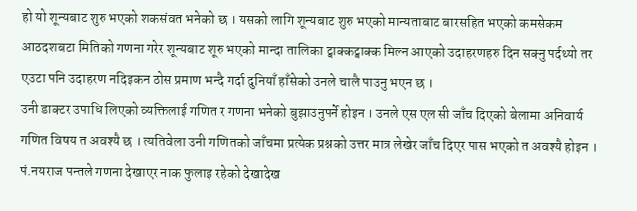हो यो शून्यबाट शुरु भएको शकसंवत भनेको छ । यसको लागि शून्यबाट शुरु भएको मान्यताबाट बारसहित भएको कमसेकम आठदशबटा मितिको गणना गरेर शून्यबाट शूरु भएको मान्दा तालिका ट्वाक्कट्वाक्क मिल्न आएको उदाहरणहरु दिन सक्नु पर्दथ्यो तर एउटा पनि उदाहरण नदिइकन ठोस प्रमाण भन्दै गर्दा दुनियाँ हाँसेको उनले चालै पाउनु भएन छ ।
उनी डाक्टर उपाधि लिएको व्यक्तिलाई गणित र गणना भनेको बुझाउनुपर्ने होइन । उनले एस एल सी जाँच दिएको बेलामा अनिवार्य गणित विषय त अवश्यै छ । त्यतिवेला उनी गणितको जाँचमा प्रत्येक प्रश्नको उत्तर मात्र लेखेर जाँच दिएर पास भएको त अवश्यै होइन । पं.नयराज पन्तले गणना देखाएर नाक फुलाइ रहेको देखादेख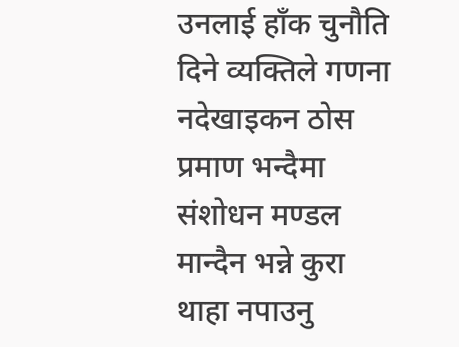उनलाई हाँक चुनौति दिने व्यक्तिले गणना नदेखाइकन ठोस प्रमाण भन्दैमा संशोधन मण्डल मान्दैन भन्ने कुरा थाहा नपाउनु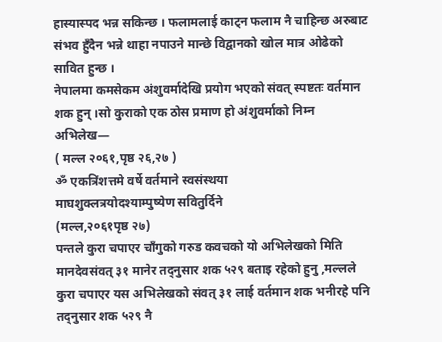हास्यास्पद भन्न सकिन्छ । फलामलाई काट्न फलाम नै चाहिन्छ अरुबाट संभव हुँदैन भन्ने थाहा नपाउने मान्छे विद्वानको खोल मात्र ओढेको सावित हुन्छ ।
नेपालमा कमसेकम अंशुवर्मादेखि प्रयोग भएको संवत् स्पष्टतः वर्तमान शक हुन् ।सो कुराको एक ठोस प्रमाण हो अंशुवर्माको निम्न अभिलेख—
( मल्ल २०६१,पृष्ठ २६,२७ )
ॐ एकत्रिंशत्तमे वर्षे वर्तमाने स्वसंस्थया
माघशुक्लत्रयोदश्याम्पुष्येण सवितुर्दिने
(मल्ल,२०६१पृष्ठ २७)
पन्तले कुरा चपाएर चाँगुको गरुड कवचको यो अभिलेखको मिति मानदेवसंवत् ३१ मानेर तद्नुसार शक ५२९ बताइ रहेको हुनु ,मल्लले कुरा चपाएर यस अभिलेखको संवत् ३१ लाई वर्तमान शक भनीरहे पनि तद्नुसार शक ५२९ नै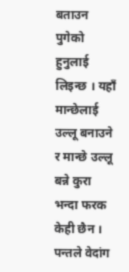बताउन पुगेको हुनुलाई लिइन्छ । यहाँ मान्छेलाई उल्लू बनाउने र मान्छे उल्लू बन्ने कुरा भन्दा फरक केही छैन । पन्तले वेदांग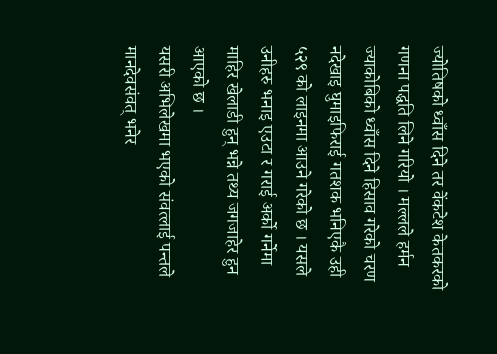ज्योतिषको ध्वाँस दिने तर वेंकटेश केतकरको गणना पद्धति लिने गरियो । मल्लले हर्मन ज्याकोबिको ध्वाँस दिने हिसाव गरेको चरण नदेखाइ घुमाइफिराई गतशक भनिएकै उही ५२९ को लाइनमा आउने गरेको छ । यसले उनीहरु भनाइ एउटा र गराई अर्को गर्नेमा माहिर खेलाडी हुन् भन्ने तथ्य जगजाहेर हुन आएको छ ।
यसरी अभिलेखमा भएको संवत्लाई पन्तले मानदेवसंवत् भनेर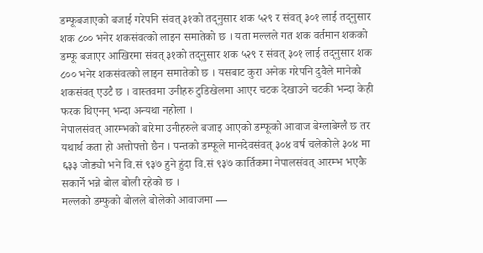डम्फूबजाएको बजाई गरेपनि संवत् ३१को तद्नुसार शक ५२९ र संवत् ३०१ लाई तद्नुसार शक ८०० भनेर शकसंवत्को लाइन समातेको छ । यता मल्लले गत शक वर्तमान शकको डम्फू बजाएर आखिरमा संवत् ३१को तद्नुसार शक ५२९ र संवत् ३०१ लाई तद्नुसार शक ८०० भनेर शकसंवत्को लाइन समातेको छ । यसबाट कुरा अनेक गरेपनि दुवैले मानेको शकसंवत् एउटै छ । वास्तवमा उनीहरु टुडिखेलमा आएर चटक देखाउने चटकी भन्दा केही फरक थिएनन् भन्दा अन्यथा नहोला ।
नेपालसंवत् आरम्भको बारेमा उनीहरुले बजाइ आएको डम्फूको आवाज बेग्लाबेग्लै छ तर यथार्थ कता हो अत्तोपत्तो छैन । पन्तको डम्फूले मानदेवसंवत् ३०४ वर्ष चलेकोले ३०४ मा ६३३ जोड्यो भने वि.सं ९३७ हुने हुंदा वि.सं ९३७ कार्तिकमा नेपालसंवत् आरम्भ भएकै सकार्ने भन्ने बोल बोली रहेको छ ।
मल्लको डम्फुको बोलले बोलेको आवाजमा —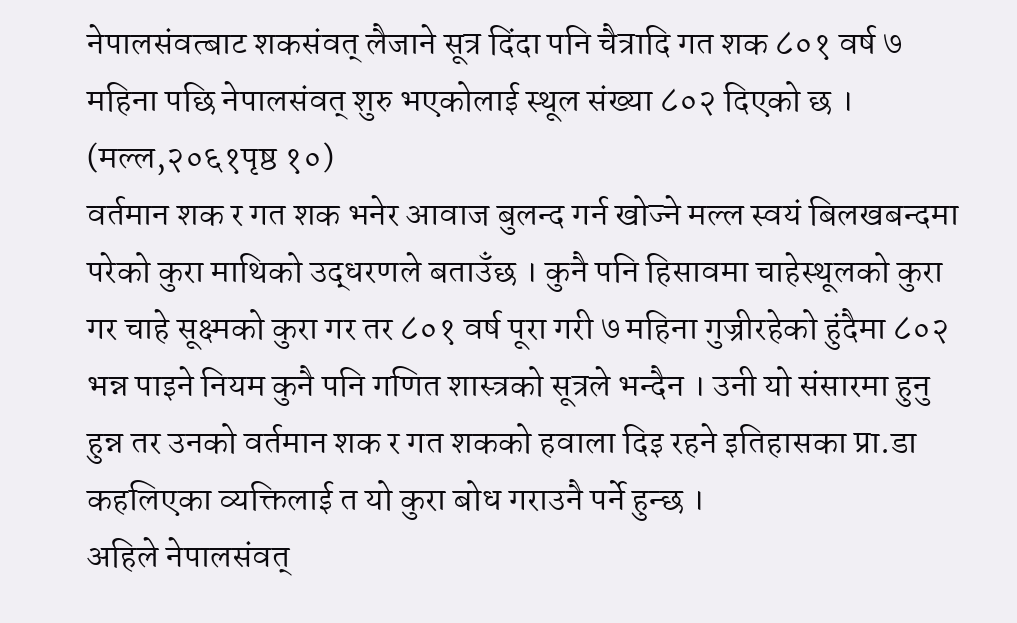नेपालसंवत्बाट शकसंवत् लैजाने सूत्र दिंदा पनि चैत्रादि गत शक ८०१ वर्ष ७ महिना पछि नेपालसंवत् शुरु भएकोलाई स्थूल संख्या ८०२ दिएको छ ।
(मल्ल,२०६१पृष्ठ १०)
वर्तमान शक र गत शक भनेर आवाज बुलन्द गर्न खोज्ने मल्ल स्वयं बिलखबन्दमा परेको कुरा माथिको उद्धरणले बताउँछ । कुनै पनि हिसावमा चाहेस्थूलको कुरा गर चाहे सूक्ष्मको कुरा गर तर ८०१ वर्ष पूरा गरी ७ महिना गुज्रीरहेको हुंदैमा ८०२ भन्न पाइने नियम कुनै पनि गणित शास्त्रको सूत्रले भन्दैन । उनी यो संसारमा हुनु हुन्न तर उनको वर्तमान शक र गत शकको हवाला दिइ रहने इतिहासका प्रा.डा कहलिएका व्यक्तिलाई त यो कुरा बोध गराउनै पर्ने हुन्छ ।
अहिले नेपालसंवत्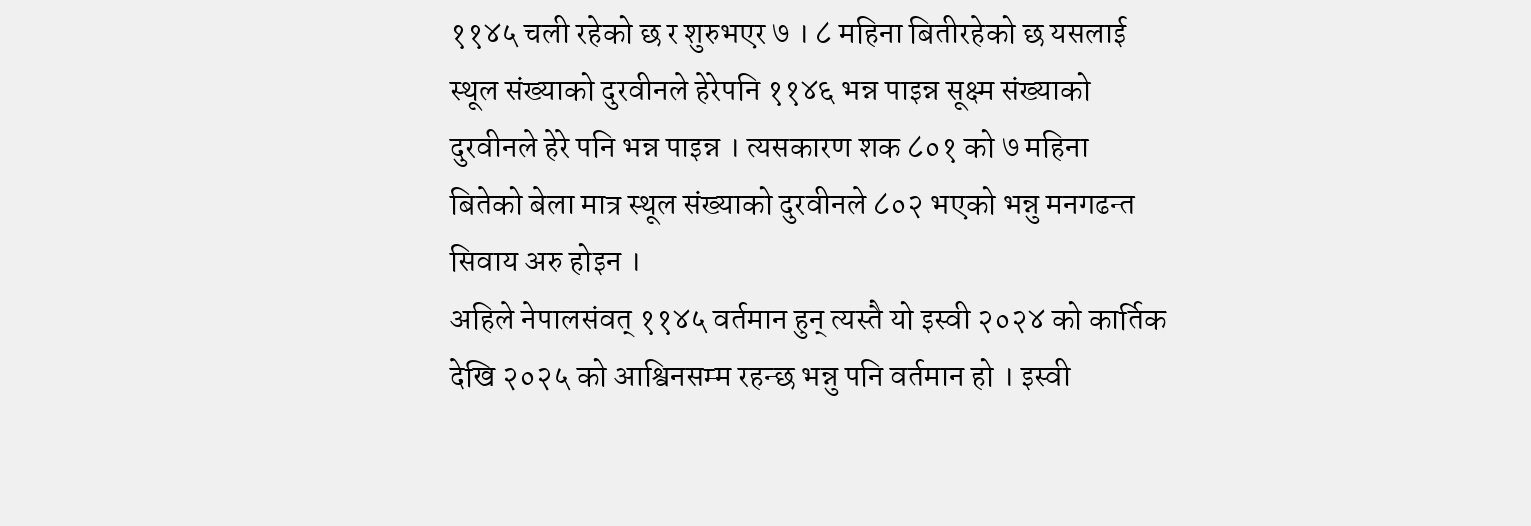११४५ चली रहेको छ र शुरुभएर ७ । ८ महिना बितीरहेको छ यसलाई स्थूल संख्याको दुरवीनले हेरेपनि ११४६ भन्न पाइन्न सूक्ष्म संख्याको दुरवीनले हेरे पनि भन्न पाइन्न । त्यसकारण शक ८०१ को ७ महिना बितेको बेला मात्र स्थूल संख्याको दुरवीनले ८०२ भएको भन्नु मनगढन्त सिवाय अरु होइन ।
अहिले नेपालसंवत् ११४५ वर्तमान हुन् त्यस्तै यो इस्वी २०२४ को कार्तिक देखि २०२५ को आश्विनसम्म रहन्छ भन्नु पनि वर्तमान हो । इस्वी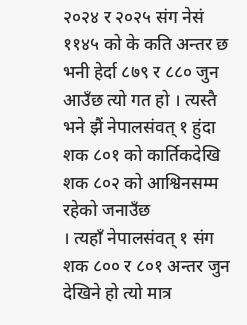२०२४ र २०२५ संग नेसं ११४५ को के कति अन्तर छ भनी हेर्दा ८७९ र ८८० जुन आउँछ त्यो गत हो । त्यस्तै भने झैं नेपालसंवत् १ हुंदा शक ८०१ को कार्तिकदेखि शक ८०२ को आश्विनसम्म रहेको जनाउँछ
। त्यहाँ नेपालसंवत् १ संग शक ८०० र ८०१ अन्तर जुन देखिने हो त्यो मात्र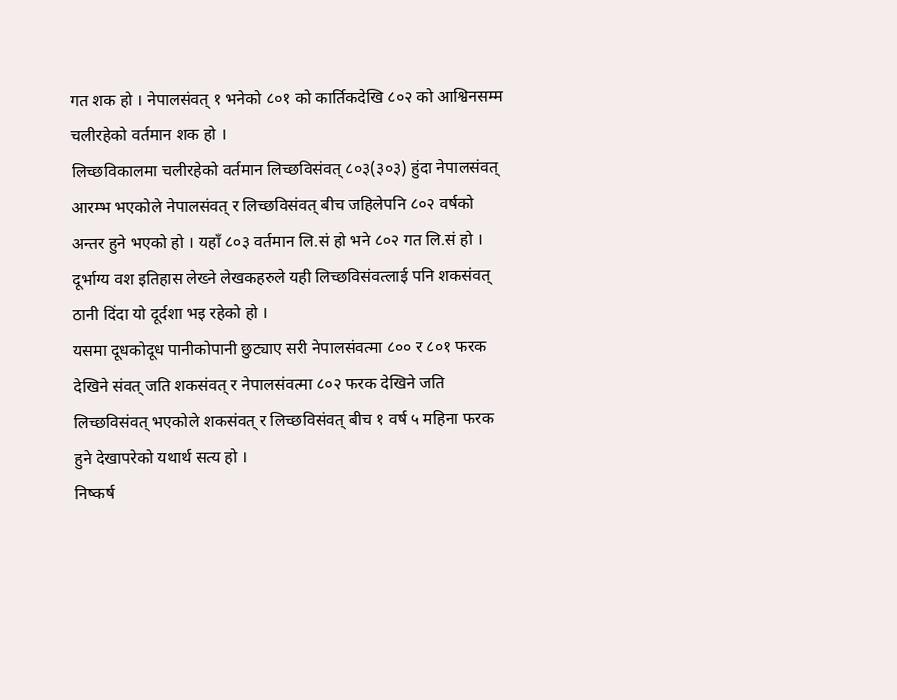गत शक हो । नेपालसंवत् १ भनेको ८०१ को कार्तिकदेखि ८०२ को आश्विनसम्म चलीरहेको वर्तमान शक हो ।
लिच्छविकालमा चलीरहेको वर्तमान लिच्छविसंवत् ८०३(३०३) हुंदा नेपालसंवत् आरम्भ भएकोले नेपालसंवत् र लिच्छविसंवत् बीच जहिलेपनि ८०२ वर्षको अन्तर हुने भएको हो । यहाँ ८०३ वर्तमान लि.सं हो भने ८०२ गत लि.सं हो । दूर्भाग्य वश इतिहास लेख्ने लेखकहरुले यही लिच्छविसंवत्लाई पनि शकसंवत् ठानी दिंदा यो दूर्दशा भइ रहेको हो ।
यसमा दूधकोदूध पानीकोपानी छुट्याए सरी नेपालसंवत्मा ८०० र ८०१ फरक देखिने संवत् जति शकसंवत् र नेपालसंवत्मा ८०२ फरक देखिने जति लिच्छविसंवत् भएकोले शकसंवत् र लिच्छविसंवत् बीच १ वर्ष ५ महिना फरक हुने देखापरेको यथार्थ सत्य हो ।
निष्कर्ष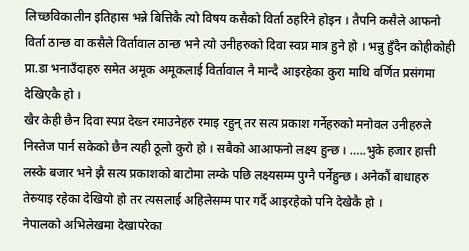लिच्छविकालीन इतिहास भन्ने बित्तिकै त्यो विषय कसैको विर्ता ठहरिने होइन । तैपनि कसैले आफनो विर्ता ठान्छ वा कसैले विर्तावाल ठान्छ भने त्यो उनीहरुको दिवा स्वप्न मात्र हुने हो । भन्नु हुँदैन कोहीकोही प्रा.डा भनाउँदाहरु समेत अमूक अमूकलाई विर्तावाल नै मान्दै आइरहेका कुरा माथि वर्णित प्रसंगमा देखिएकै हो ।
खैर केही छैन दिवा स्पप्न देख्न रमाउनेहरु रमाइ रहुन् तर सत्य प्रकाश गर्नेहरुको मनोवल उनीहरुले निस्तेज पार्न सकेको छैन त्यही ठूलो कुरो हो । सबैको आआफनो लक्ष्य हुन्छ । …..भुके हजार हात्ती लस्के बजार भने झै सत्य प्रकाशको बाटोमा लम्के पछि लक्ष्यसम्म पुग्नै पर्नेहुन्छ । अनेकौं बाधाहरु तेस्र्याइ रहेका देखियो हो तर त्यसलाई अहिलेसम्म पार गर्दै आइरहेको पनि देखेकै हो ।
नेपालको अभिलेखमा देखापरेका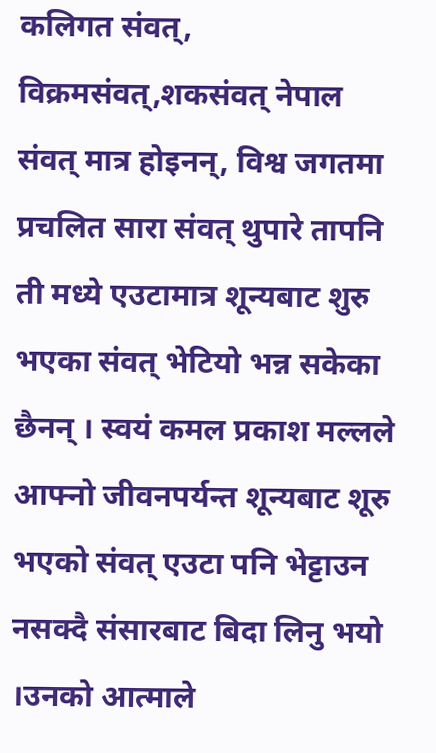कलिगत संवत्, विक्रमसंवत्,शकसंवत् नेपाल संवत् मात्र होइनन्, विश्व जगतमा प्रचलित सारा संवत् थुपारे तापनि ती मध्ये एउटामात्र शून्यबाट शुरु भएका संवत् भेटियो भन्न सकेका छैनन् । स्वयं कमल प्रकाश मल्लले आफ्नो जीवनपर्यन्त शून्यबाट शूरु भएको संवत् एउटा पनि भेट्टाउन नसक्दै संसारबाट बिदा लिनु भयो ।उनको आत्माले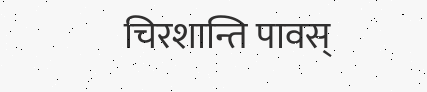चिरशान्ति पावस्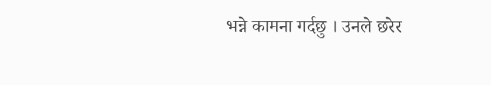भन्ने कामना गर्दछु । उनले छरेर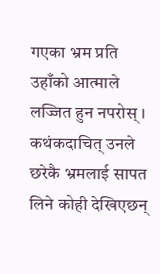गएका भ्रम प्रति उहाँको आत्माले लज्जित हुन नपरोस् । कथंकदाचित् उनले छरेकै भ्रमलाई सापत लिने कोही देखिएछन्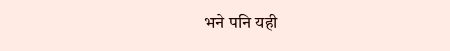भने पनि यही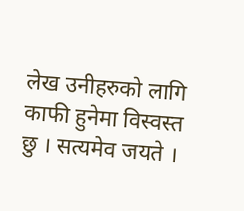लेख उनीहरुको लागि काफी हुनेमा विस्वस्त छु । सत्यमेव जयते ।